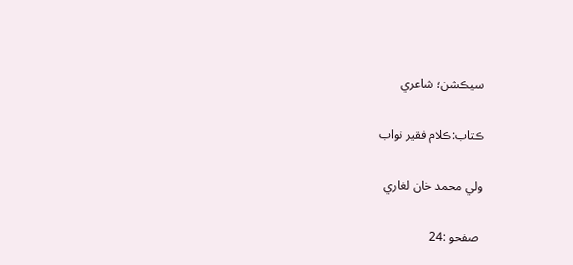سيڪشن؛ شاعري

ڪتاب:ڪلام فقير نواب

ولي محمد خان لغاري

 صفحو :24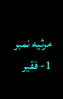مرثيه نمبر 1- فقير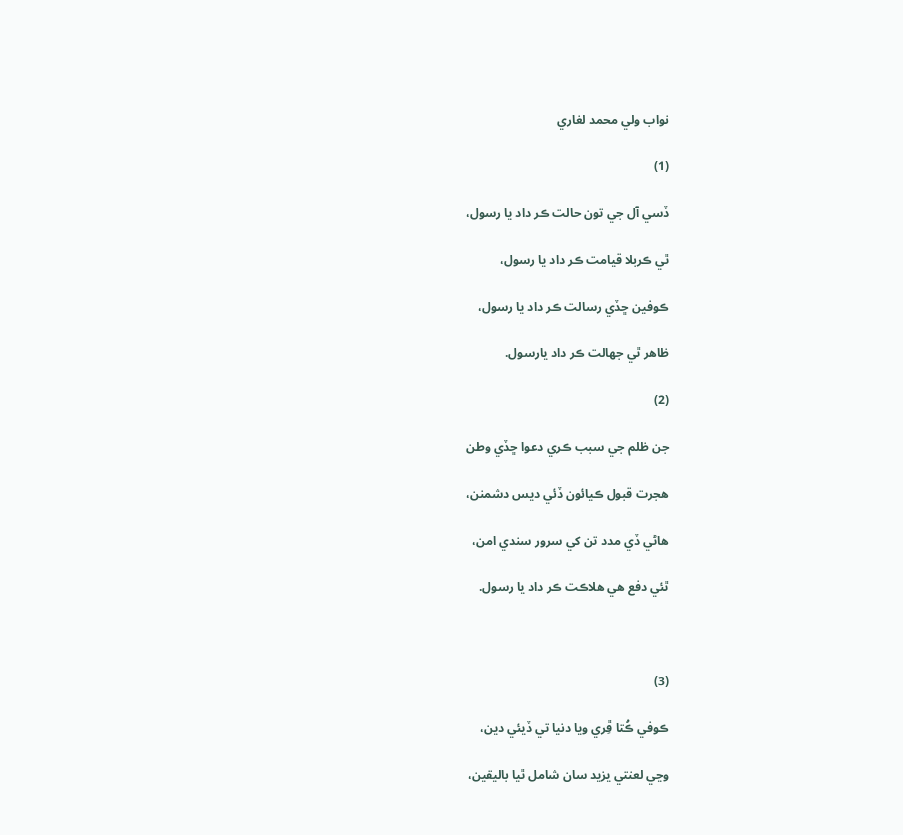نواب ولي محمد لغاري

(1)

ڏسي آل جي تون حالت ڪر داد يا رسول،

ٿي ڪربلا قيامت ڪر داد يا رسول،

ڪوفين ڇڏي رسالت ڪر داد يا رسول،

ظاهر ٿي جهالت ڪر داد يارسول.

(2)

جن ظلم جي سبب ڪري دعوا ڇڏي وطن

هجرت قبول ڪيائون ڏئي ديس دشمنن،

هاڻي ڏي مدد تن کي سرور سندي امن،

ٿئي دفع هي هلاڪت ڪر داد يا رسول.



(3)

ڪوفي ڪُتا ڦِري ويا دنيا تي ڏيئي دين،

وڃي لعنتي يزيد سان شامل ٿيا باليقين،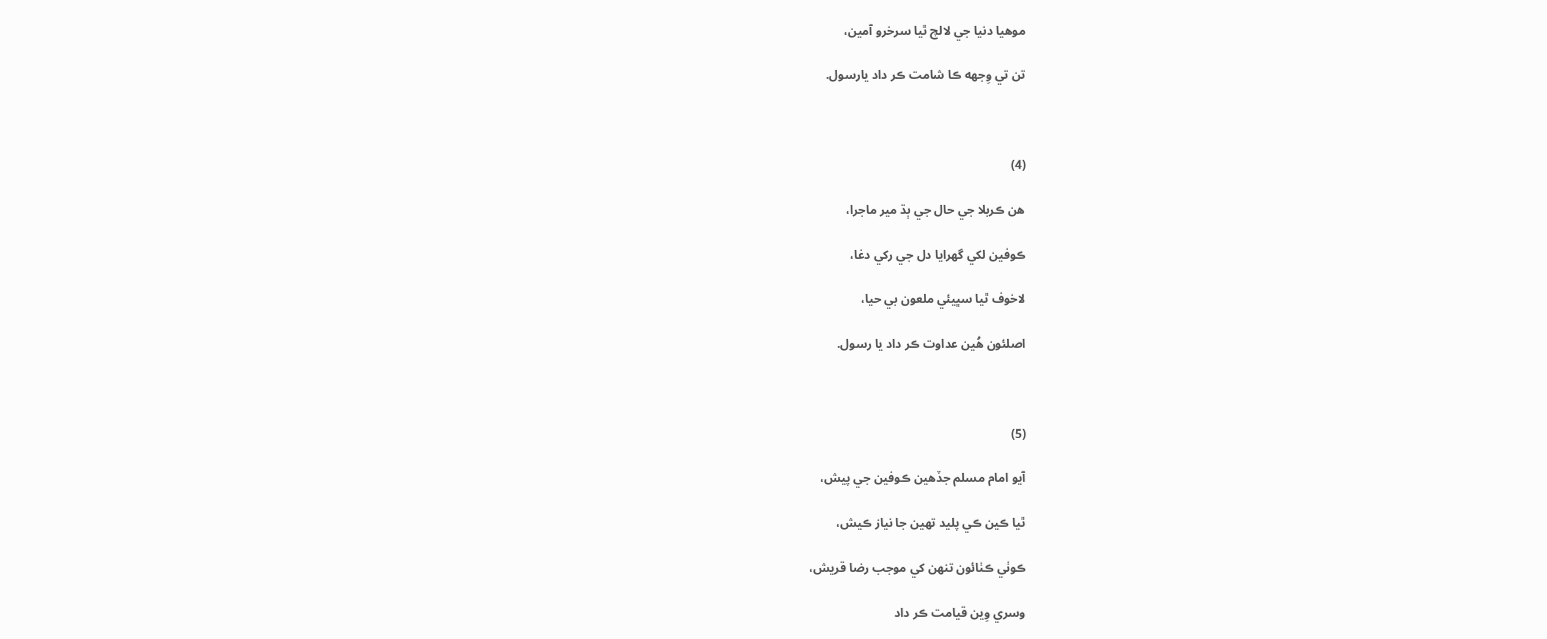موهيا دنيا جي لالچ ٿيا سرخرو آمين،

تن تي وِجهه ڪا شامت ڪر داد يارسول.



(4)

هن ڪربلا جي حال جي ٻڌ مير ماجرا،

ڪوفين لکي گهرايا دل جي رکي دغا،

لاخوف ٿيا سڀيئي ملعون بي حيا،

اصلئون هُين عداوت ڪر داد يا رسول.



(5)

آيو امام مسلم جڏهين ڪوفين جي پيش،

ٿيا ڪين ڪي پليد تهين جا نياز ڪيش،

ڪوٺي ڪٺائون تنهن کي موجب رضا قريش،

وسري وِين قيامت ڪر داد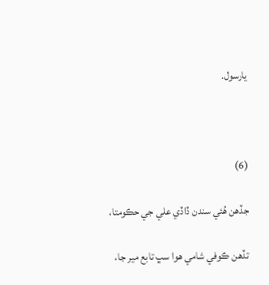يارسول.



(6)

جڏهن هُئي سندن ڏاڏي علي جي حڪومتا،

تڏهن ڪوفي شامي هوا سڀ تابع مير جا،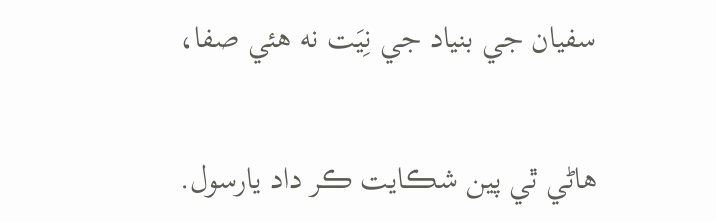سفيان جي بنياد جي نِيَت نه هئي صفا،

هاڻي ٿي پين شڪايت ڪر داد يارسول.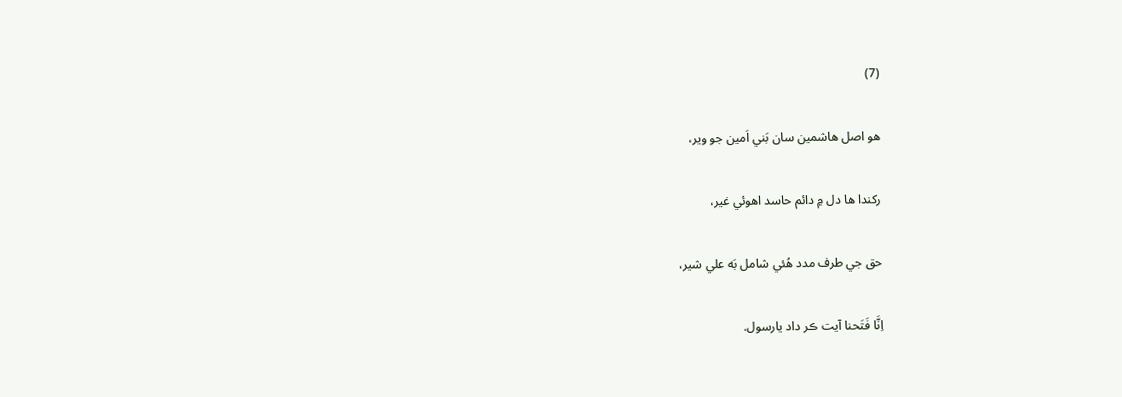(7)

هو اصل هاشمين سان بَني اَمين جو وير،

رکندا ها دل ۾ دائم حاسد اهوئي غير،

حق جي طرف مدد هُئي شامل بَه علي شير،

اِنَّا فَتَحنا آيت ڪر داد يارسول.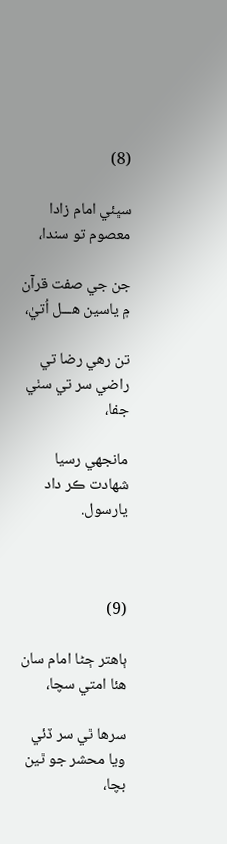(8)

سڀئي امام زادا معصوم تو سندا،

جن جي صفت قرآن ۾ ياسين هـــل اُتيٰ،

تن رهي رضا تي راضي سر تي سٺي جفا،

مانجهي رسيا شهادت ڪر داد يارسول.



(9)

ٻاهتر ڄڻا امام سان هئا امتي سچا،

سرها ٿي سر ڏئي ويا محشر جو ٿين بچا،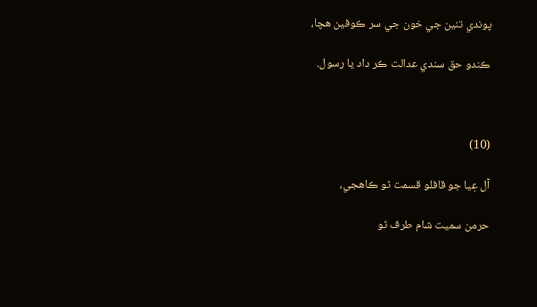پوندي تنين جي خون جي سر ڪوفين هچا،

ڪندو حق سندي عدالت ڪر داد يا رسول.



(10)

آل عِيا جو قافلو قسمت ٿو ڪاهجي،

حرمن سميت شام طرف ٿو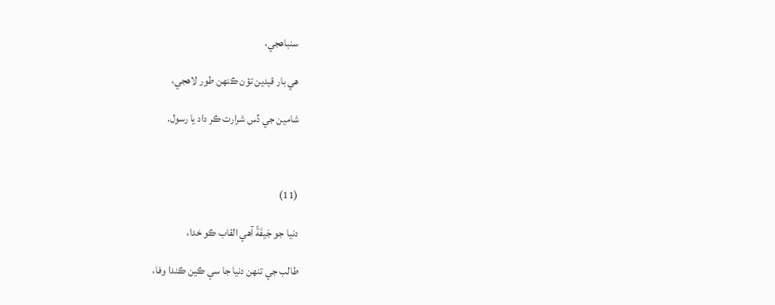سنباهجي،

هي بار قيدين تؤن ڪنهن طور لاهجي،

شامين جي ڏس شرارت ڪر داد يا رسول.



(11)

دنيا جو جَيفَةً آهي القاب ڪو خدا،

طالب جي تنهن دنيا جا سي ڪين ڪندا وفا،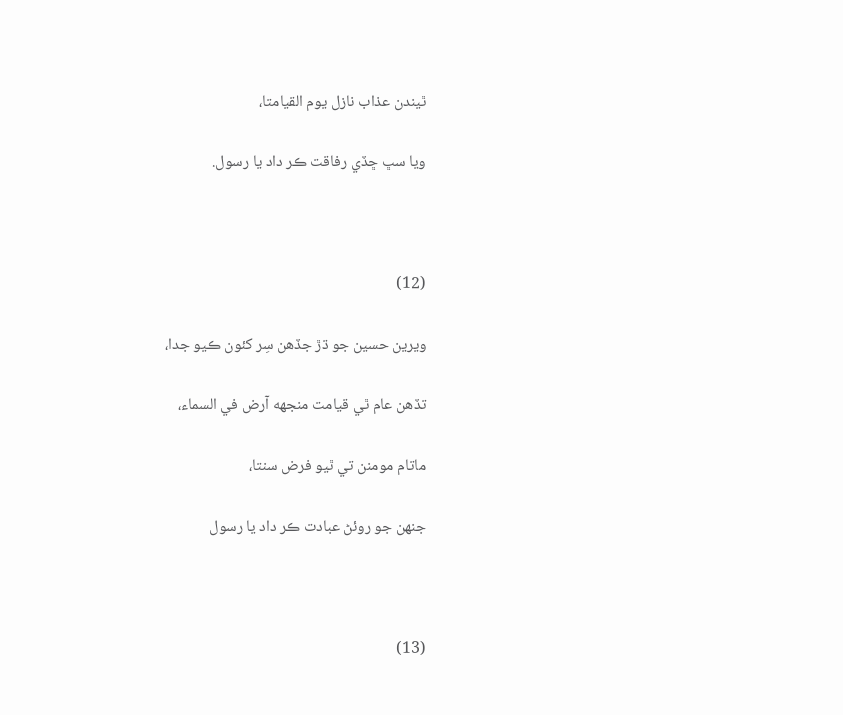ٿيندن عذاب نازل يوم القيامتا،

ويا سڀ ڇڏي رفاقت ڪر داد يا رسول.



(12)

ويرين حسين جو ڌڙ جڏهن سِر کئون ڪيو جدا،

تڏهن عام ٿي قيامت منجهه آرض في السماء،

ماتام مومنن تي ٿيو فرض سنتا،

جنهن جو روئڻ عبادت ڪر داد يا رسول



(13)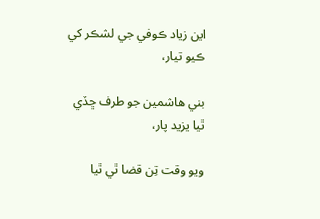اين زياد ڪوفي جي لشڪر کي ڪيو تيار،

بني هاشمين جو طرف ڇڏي ٿيا يزيد پار،

ويو وقت تِن قضا ٿي ٿيا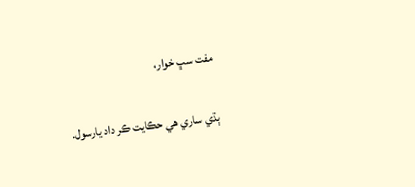مفت سڀ خوار،

ٻڌي ساري هي حڪايت ڪر داد يارسول.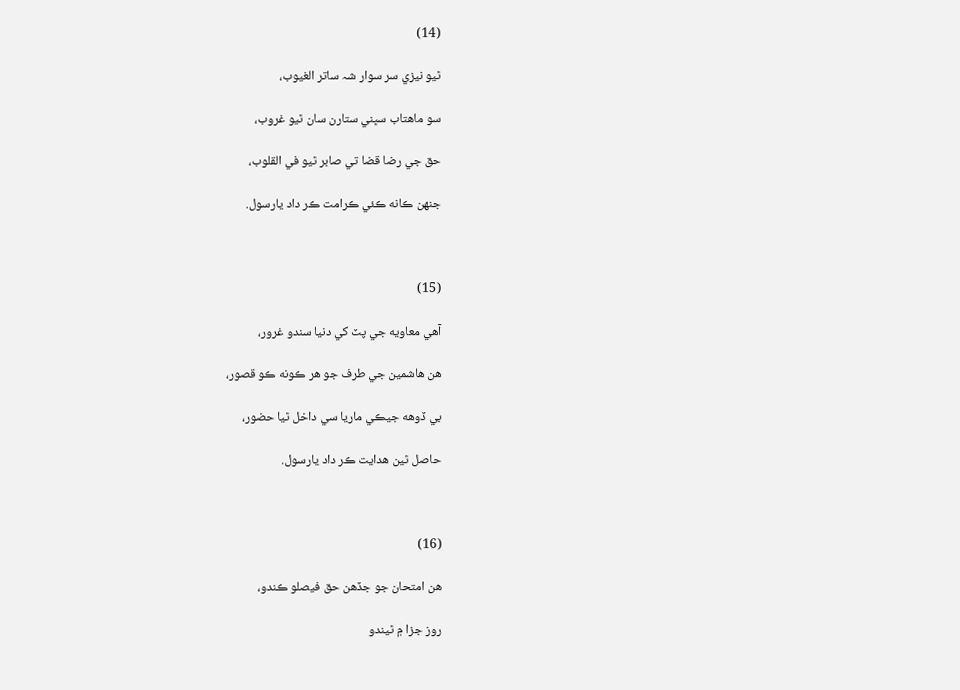(14)

ٿيو نيزي سر سوار شہ ساتر الغيوب،

سو ماهتاب سڀني ستارن سان ٿيو غروب،

حق جي رضا قضا تي صابر ٿيو في القلوب،

جنهن ڪانه ڪئي ڪرامت ڪر داد يارسول.



(15)

آهي معاويه جي پٽ کي دنيا سندو غرور،

هن هاشمين جي طرف جو هر ڪونه ڪو قصور،

بي ڏوهه جيڪي ماريا سي داخل ٿيا حضور،

حاصل ٿين هدايت ڪر داد يارسول.



(16)

هن امتحان جو جڏهن حق فيصلو ڪندو،

روز جزا ۾ ٿيندو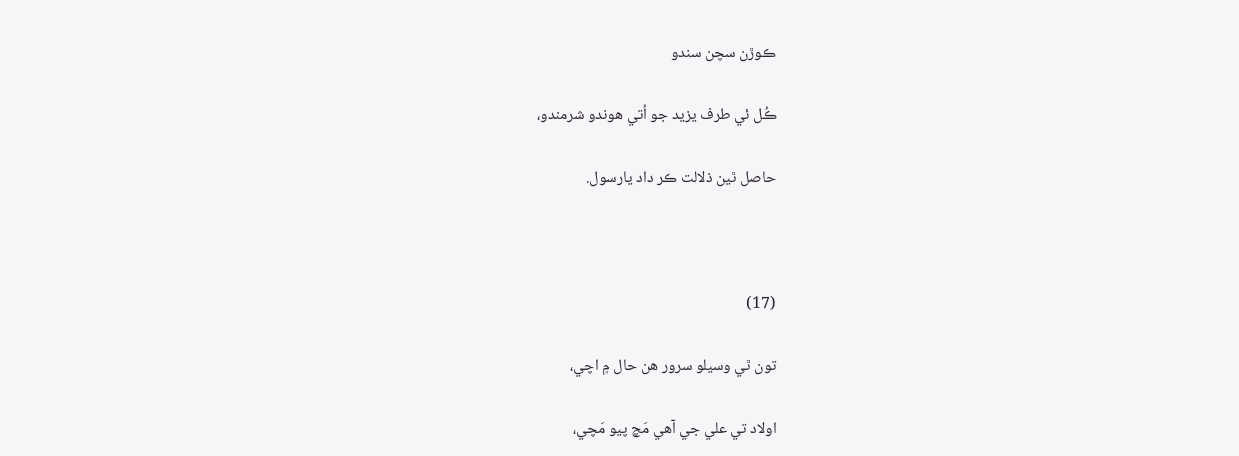ڪوڙن سچن سندو

ڪُل ئي طرف يزيد جو اُتي هوندو شرمندو،

حاصل ٿين ذلالت ڪر داد يارسول.



(17)

تون ٿي وسيلو سرور هن حال ۾ اچي،

اولاد تي علي جي آهي مَچ پيو مَچي،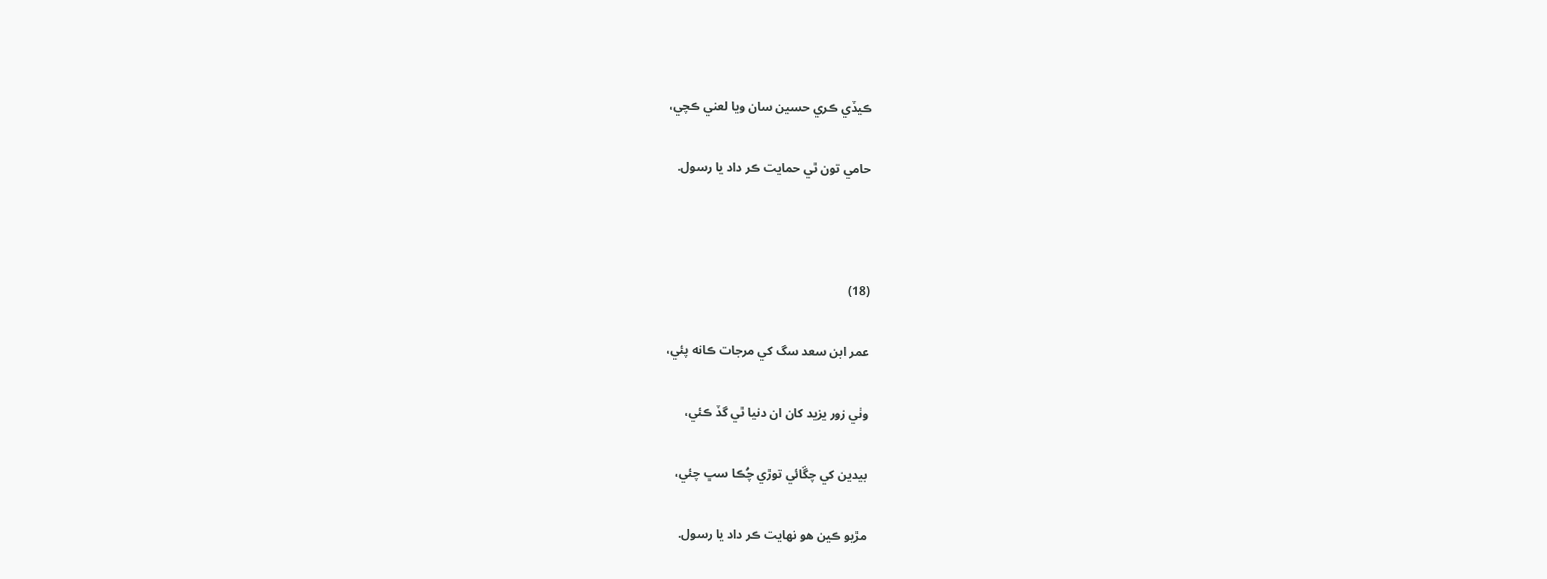ڪيڏي ڪري حسين سان ويا لعني ڪچي،

حامي تون ٿي حمايت ڪر داد يا رسول.



(18)

عمر ابن سعد سگ کي مرجات ڪانه پئي،

وٺي زور يزيد کان ان دنيا ٿي گڏ ڪئي،

بيدين کي چڱائي توڙي چُڪا سڀ چئي،

مڙيو ڪين هو نهايت ڪر داد يا رسول.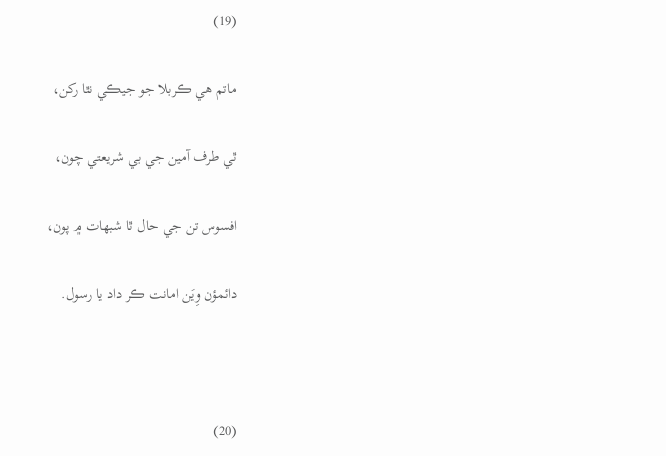(19)

ماتم هي ڪربلا جو جيڪي نٿا رکن،

ٿي طرف آمين جي بي شريعتي چون،

افسوس تن جي حال ٿا شبهات ۾ پون،

دائمؤن وِيَن امانت ڪر داد يا رسول.



(20)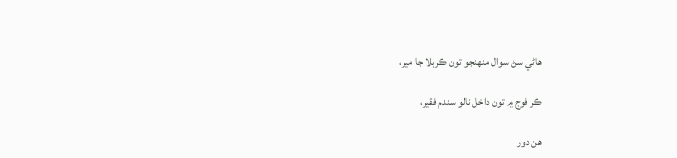هاڻي سڻ سوال منهنجو تون ڪربلا جا مير،

ڪر فوج ۾ تون داخل نالو سندم فقير،

هن دور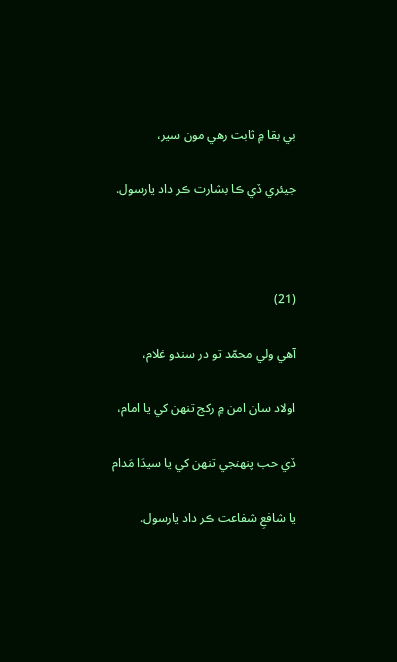بي بقا ۾ ثابت رهي مون سير،

جيئري ڏي ڪا بشارت ڪر داد يارسول.



(21)

آهي ولي محمّد تو در سندو غلام،

اولاد سان امن ۾ رکج تنهن کي يا امام،

ڏي حب پنهنجي تنهن کي يا سيدَا مَدام

يا شافعِ شفاعت ڪر داد يارسول.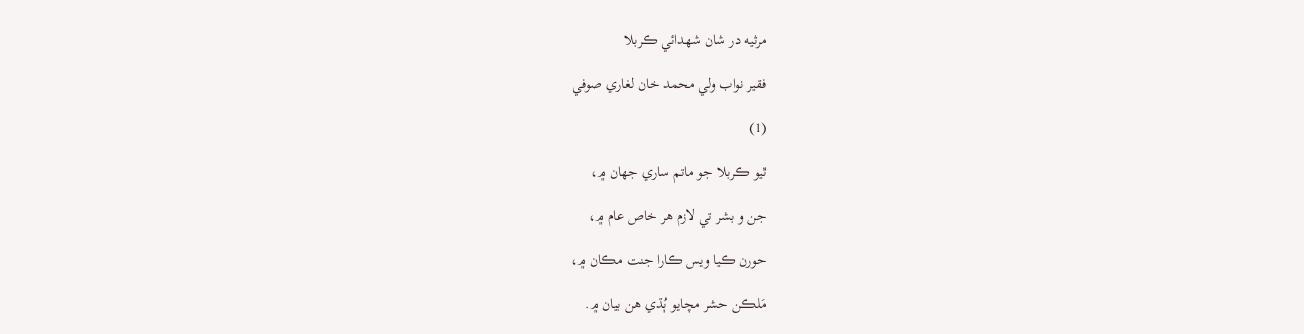مرثيه در شان شهدائي ڪربلا

فقير نواب ولي محمد خان لغاري صوفي

(1)

ٿيو ڪربلا جو ماتم ساري جهان ۾،

جن و بشر تي لازم هر خاص عام ۾،

حورن ڪيا ويس ڪارا جنت مڪان ۾،

مَلڪن حشر مچايو ٻُڌي هن بيان ۾.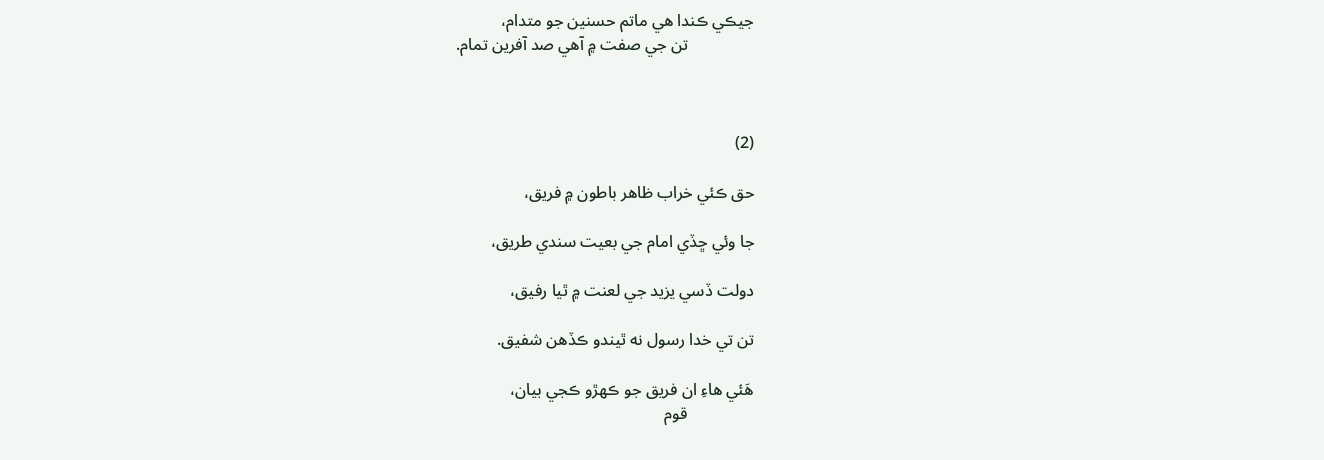جيڪي ڪندا هي ماتم حسنين جو متدام،
                تن جي صفت ۾ آهي صد آفرين تمام.



(2)

حق ڪئي خراب ظاهر باطون ۾ فريق،

جا وئي ڇڏي امام جي بعيت سندي طريق،

دولت ڏسي يزيد جي لعنت ۾ ٿيا رفيق،

تن تي خدا رسول نه ٿيندو ڪڏهن شفيق.

هَئي هاءِ ان فريق جو ڪهڙو ڪجي بيان،
                قوم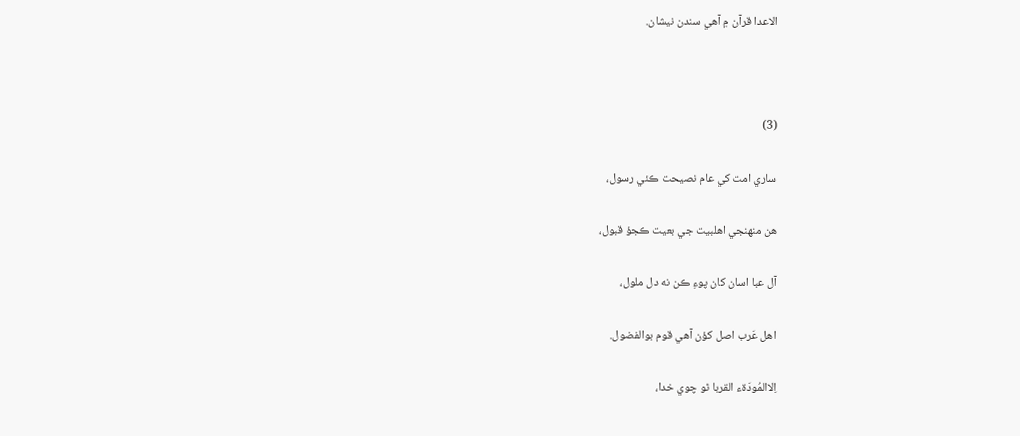الاعدا قرآن ۾ آهي سندن نيشان.



(3)

ساري امت کي عام نصيحت ڪئي رسول،

هن منهنجي اهلبيت جي بعيت ڪجؤ قبول،

آل عبا اسان کان پوءِ ڪن نه دل ملول،

اهل عَرب اصل کؤن آهي قوم بوالفضول.

اِلاالمُودَةء القربا ٿو چوي خدا،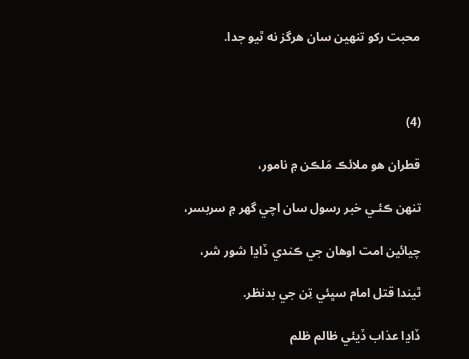محبت رکو تنهين سان هرگز نه ٿيو جدا.



(4)

قطران هو ملائڪ مَلڪن ۾ نامور،

تنهن ڪئـي خبر رسول سان اچي گهر ۾ سربسر،

چيائين امت اوهان جي ڪندي ڏاڍا شور شر،

ٿيندا قتل امام سڀئي تِن جي بدنظر.

ڏاڍا عذاب ڏيئي ظالم ظلم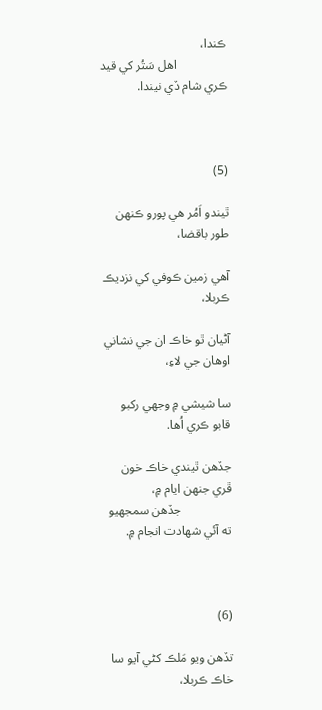ڪندا،
                اهل سَتُر کي قيد ڪري شام ڏي نيندا.



(5)

ٿيندو اَمُر هي پورو ڪنهن طور باقضا،

آهي زمين ڪوفي کي نزديڪ ڪربلا،

آڻيان ٿو خاڪ ان جي نشاني اوهان جي لاءِ،

سا شيشي ۾ وجهي رکبو قابو ڪري اُها.

جڏهن ٿيندي خاڪ خون ڦري جنهن ايام ۾،
                جڏهن سمجهيو ته آئي شهادت انجام ۾.



(6)

تڏهن ويو مَلڪ کڻي آيو سا خاڪ ڪربلا،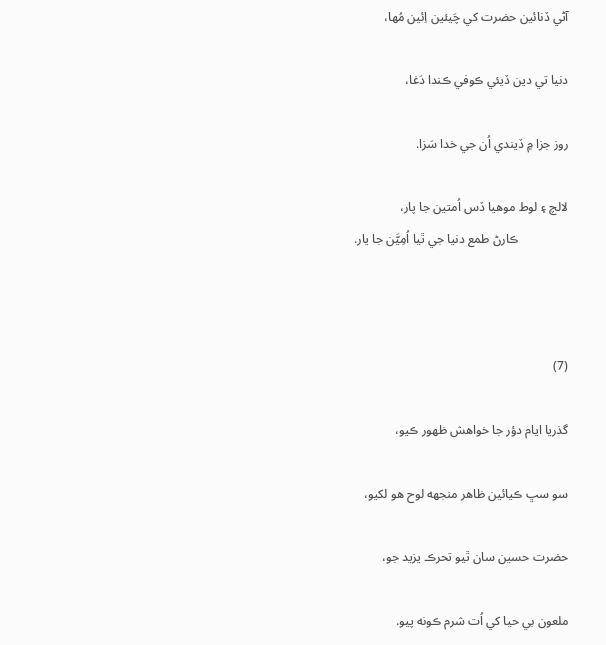آڻي ڏنائين حضرت کي چَيئين اِئين مُها،

دنيا تي دين ڏيئي ڪوفي ڪندا دَغا،

روز جزا ۾ ڏيندي اُن جي خدا سَزا.

لالچ ۽ لوط موهيا ڏس اُمتين جا پار،
                ڪارڻ طمع دنيا جي ٿيا اُمِيَّن جا يار.



(7)

گذريا ايام دؤر جا خواهش ظهور ڪيو،

سو سڀ ڪيائين ظاهر منجهه لوح هو لکيو،

حضرت حسين سان ٿيو تحرڪ يزيد جو،

ملعون بي حيا کي اُت شرم ڪونه پيو.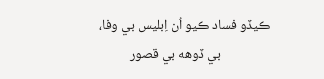ڪيڏو فساد ڪيو اُن اِبليس بي وفا،
                بي ڏوهه بي قصور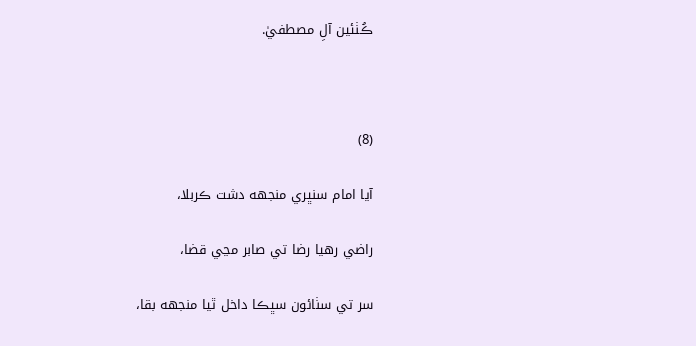ڪُٺئين آلِ مصطفيٰ.



(8)

آيا امام سنڀري منجهه دشت ڪربلا،

راضي رهيا رضا تي صابر مڃي قضا،

سر تي سٺائون سڀڪا داخل ٿيا منجهه بقا،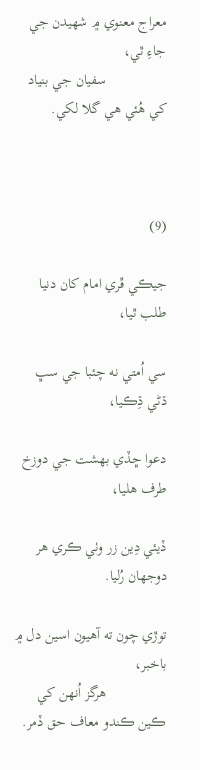معراج معنوي ۾ شهيدن جي جاءِ ٿي،
                سفيان جي بنياد کي هُئي هي گلا لکي.



(9)

جيڪي ڦري امام کان دنيا طلب ٿيا،

سي اُمتي نه چئبا جي سڀ ڌڻي ڌِڪيا،

دعوا ڇڏي بهشت جي دوزخ طرف هليا،

ڏيئي دِين زر وٺي ڪري هر دوجهان رُليا.

توڙي چون ته آهيون اسين دل ۾ باخبر،
                هرگز اُنهن کي ڪين ڪندو معاف حق ڏمر.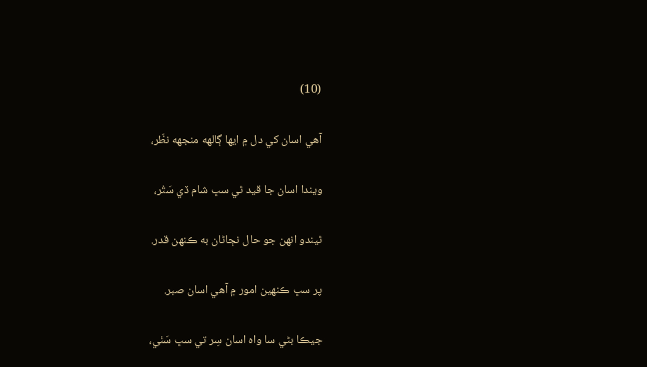(10)

آهي اسان کي دل ۾ ايها ڳالهه منجهه نظّر،

ويندا اسان جا قيد ٿي سڀ شام ڏي سَتُر،

ٿيندو انهن جو حال نڄاڻان به ڪنهن قدر.

پر سڀ ڪنهين امور ۾ آهي اسان صبر.

جيڪا بڻي سا واه اسان سِر تي سڀ سَٺي،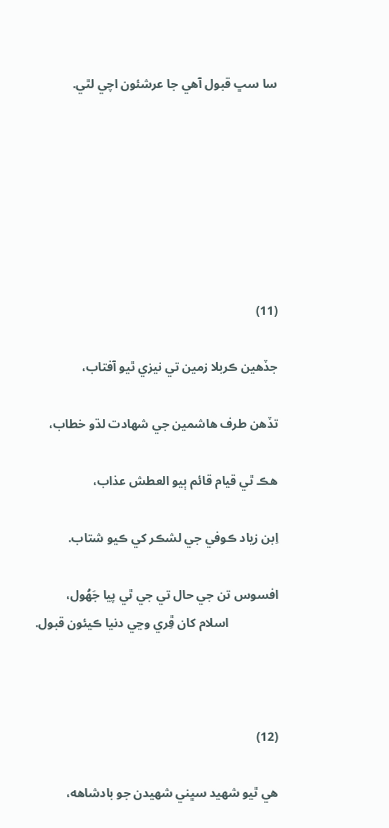سا سڀ قبول آهي جا عرشئون اچي لٿي.







(11)

جڏهين ڪربلا زمين تي نيزي ٿيو آفتاب،

تڏهن طرف هاشمين جي شهادت لڌو خطاب،

هڪ ٿي قيام قائم ٻيو العطش عذاب،

اِبن زياد ڪوفي جي لشڪر کي ڪيو شتاب.

افسوس تن جي حال تي جي ٿي پيا جَهُول،
                اسلام کان ڦِري وڃي دنيا ڪيئون قبول.



(12)

هي ٿيو شهيد سڀني شهيدن جو بادشاهه،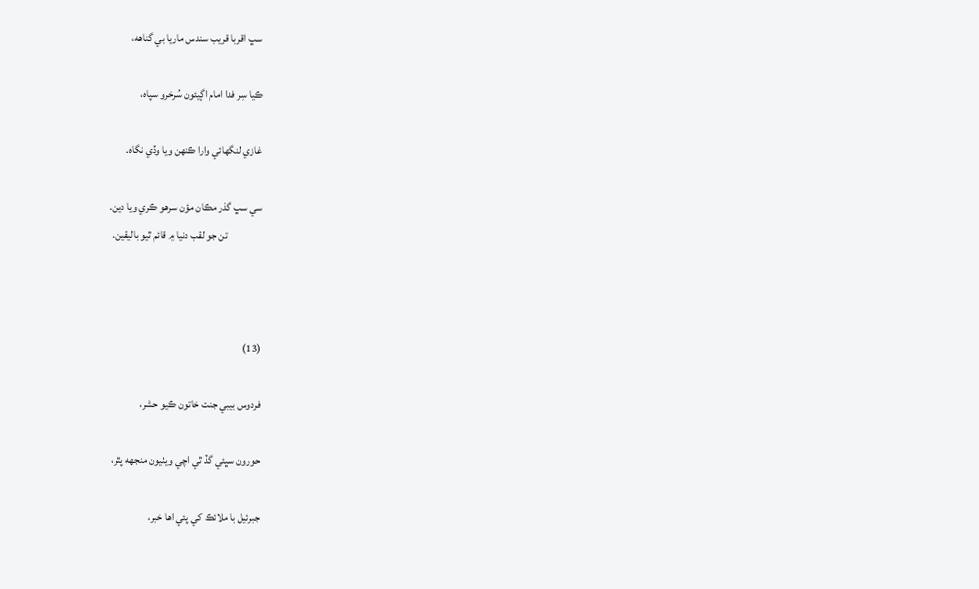سڀ اقربا قريب سندس ماريا بي گناهه،

ڪيا سِر فدا امام اڳيئون سُرخرو سپاه،

غازي لنگهائي وارا ڪنهن ويا وڏي نگاه.

سي سڀ گذر مڪان مؤن سرهو ڪري ويا دين.
                تن جو لقب دنيا ۾ قائم ٿيو باليقين.



(13)

فردوس بيبي جنت خاتون ڪيو حشر،

حورون سڀئي گڏ ٿي اچي ويٺيون منجهه پٿر،

جبرئيل با ملائڪ کي پئي اها خبر،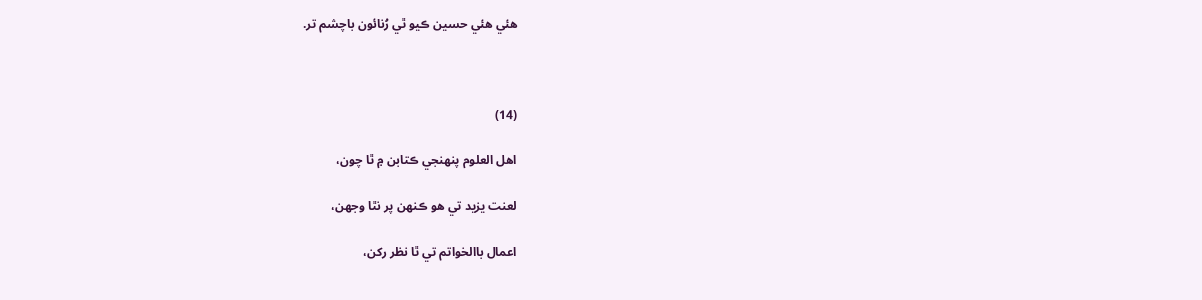هئي هئي حسين ڪيو ٿي رُنائون باچشم تر.



(14)

اهل العلوم پنهنجي ڪتابن ۾ ٿا چون،

لعنت يزيد تي هو ڪنهن پر نٿا وجهن،

اعمال باالخواتم تي ٿا نظر رکن،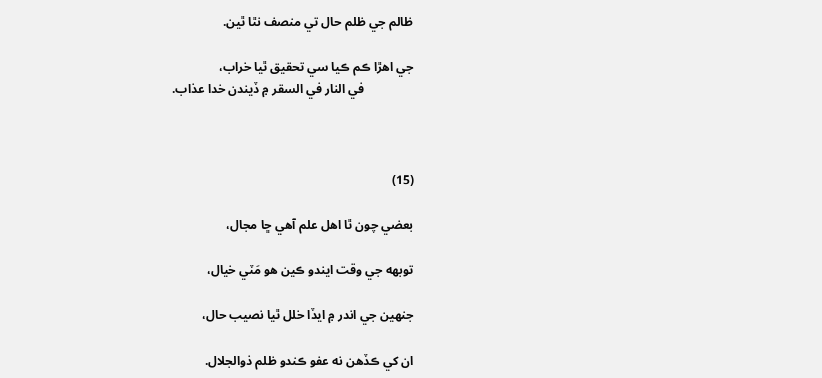ظالم جي ظلم حال تي منصف نٿا ٿين.

جي اهڙا ڪم ڪيا سي تحقيق ٿيا خراب،
                في النار في السقر ۾ ڏيندن خدا عذاب.



(15)

بعضي چون ٿا اهل علم آهي ڇا مجال،

توبهه جي وقت ايندو ڪين هو مَٽي خيال،

جنهين جي اندر ۾ ايڏا خلل ٿيا نصيب حال،

ان کي ڪڏهن نه عفو ڪندو ظلم ذوالجلال.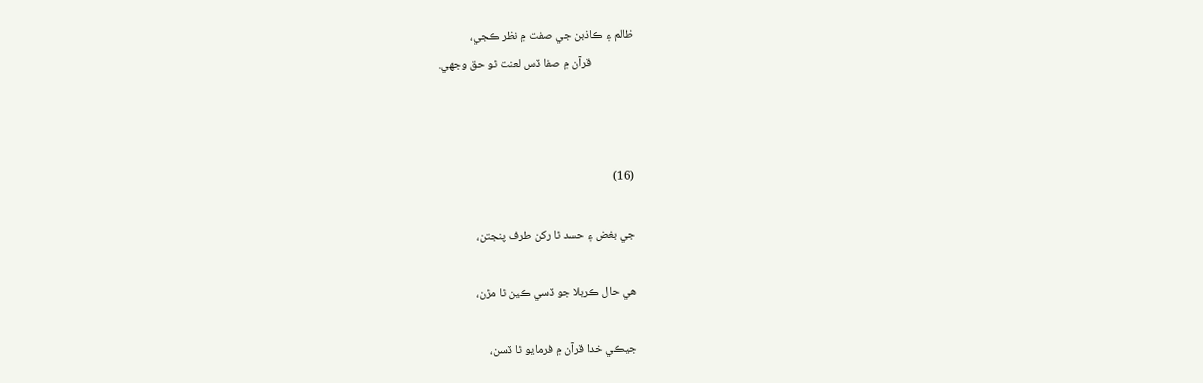ظالم ۽ ڪاذبن جي صفت ۾ نظر ڪجي،
                قرآن ۾ صفا ڏس لعنت ٿو حق وجهي.



(16)

جي بغض ۽ حسد ٿا رکن طرف پنجتن،

هي حال ڪربلا جو ڏسي ڪين ٿا مڙن،

جيڪي خدا قرآن ۾ فرمايو ٿا ڏسن،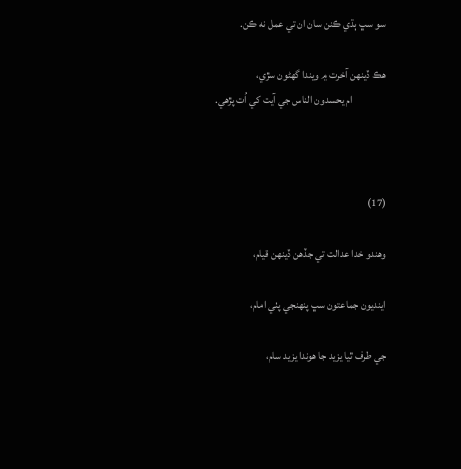سو سڀ ٻڌي ڪنن سان ان تي عمل نه ڪن.

هڪ ڏينهن آخرت ۾ ويندا گهڻون سڙي،
                ام يحسدون الناس جي آيت کي اُت پڙهي.



(17)

وهندو خدا عدالت تي جڏهن ڏينهن قيام،

اينديون جماعتون سڀ پنهنجي پٺي امام،

جي طرف ٿيا يزيد جا هوندا يزيد سام،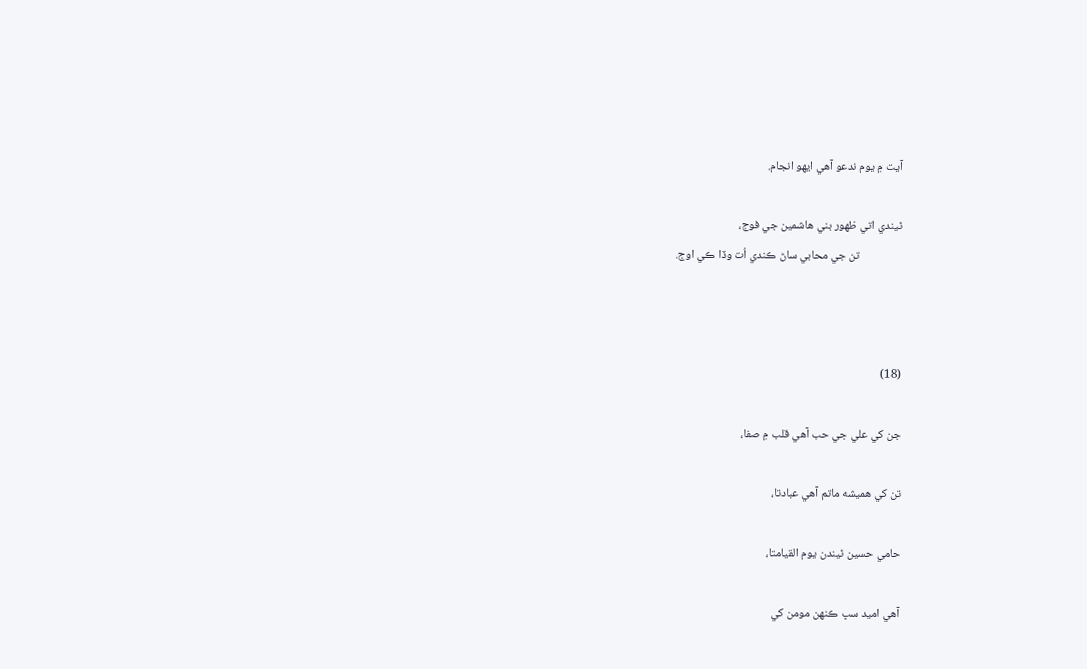آيت ۾ يوم ندعو آهي ايهو انجام.

ٿيندي اتي ظهور بني هاشمين جي فوج،
                تن جي محابي ساڻ ڪندي اُت وڏا ڪي اوج.



(18)

جن کي علي جي حب آهي قلب ۾ صفا،

تن کي هميشه ماتم آهي عبادتا،

حامي حسين ٿيندن يوم القيامتا،

آهي اميد سڀ ڪنهن مومن کي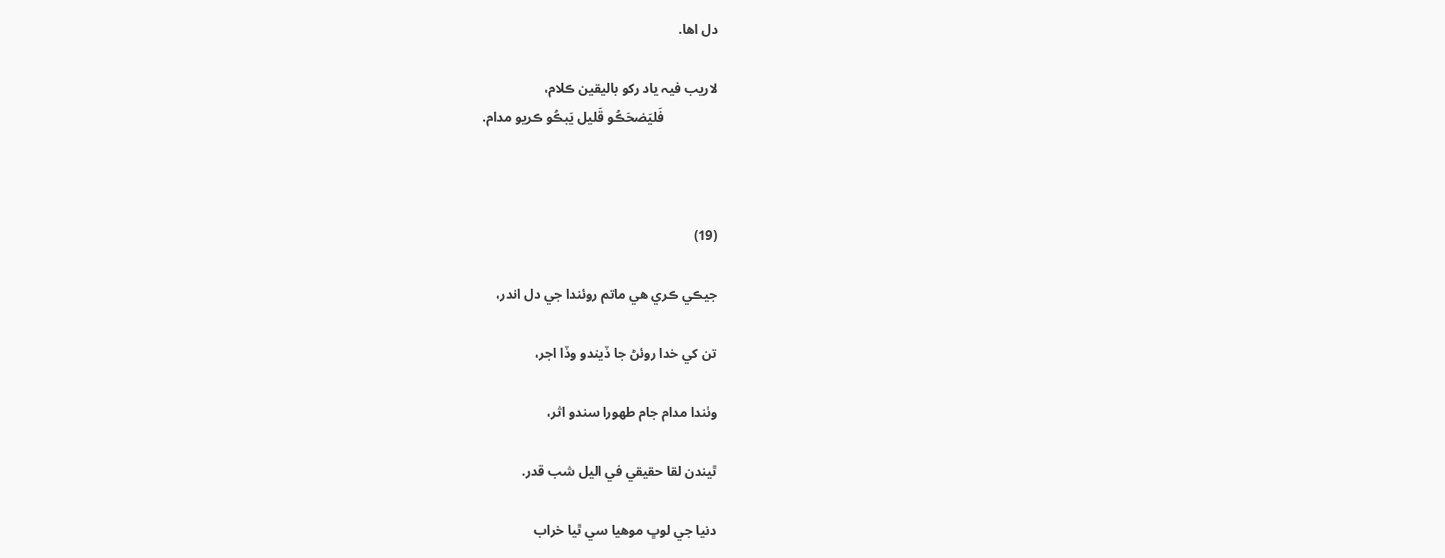دل اها.

لاريب فيہ ياد رکو باليقين ڪلام،
                فَليَضحَڪُو قَليل يَبڪُو ڪريو مدام.



(19)

جيڪي ڪري هي ماتم روئندا جي دل اندر،

تن کي خدا روئڻ جا ڏيندو وڏا اجر،

وٺندا مدام جام طهورا سندو اثر،

ٿيندن لقا حقيقي في اليل شب قدر.

دنيا جي لوڀ موهيا سي ٿيا خراب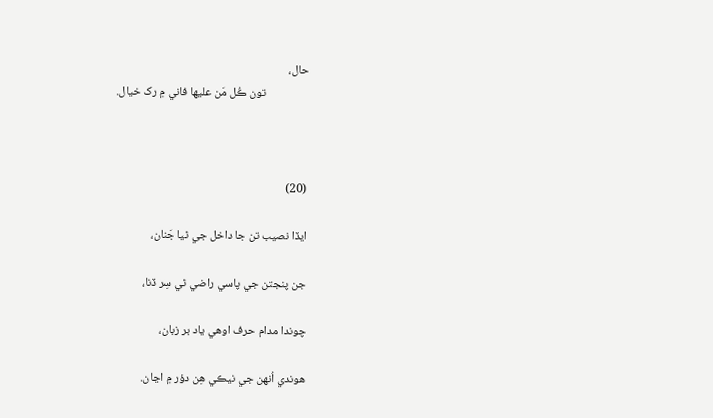حال،
                تون ڪُل مَن عليها فاني ۾ رک خيال.



(20)

ايڏا نصيب تن جا داخل جي ٿيا جَنان،

جن پنجتن جي پاسي راضي ٿي سِر ڏنا،

چوندا مدام حرف اوهي ياد بر زبان،

هوندي اُنهن جي نيڪي هِن دؤر ۾ اڃان.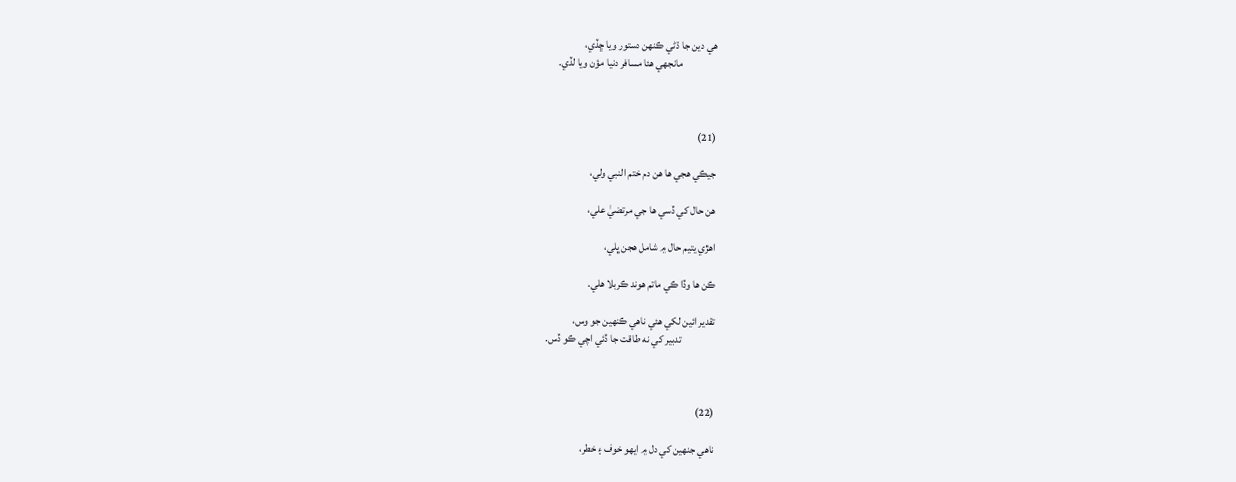هي دين جا ڌڻي ڪنهن دستور ويا ڇڏي،
                مانجهي هئا مسافر دنيا مؤن ويا لڏي.



(21)

جيڪي هجي ها هن دم ختم النبي ولي،

هن حال کي ڏسي ها جي مرتضيٰ علي،

اهڙي يتيم حال ۾ شامل هجن ڀلي،

ڪن ها وڏا ڪي ماتم هوند ڪربلا هلي.

تقدير ائين لکي هئي ناهي ڪنهين جو وس،
                تدبير کي نه طاقت جا ڏئي اچي ڪو ڏس.



(22)

ناهي جنهين کي دل ۾ ايهو خوف ۽ خطر،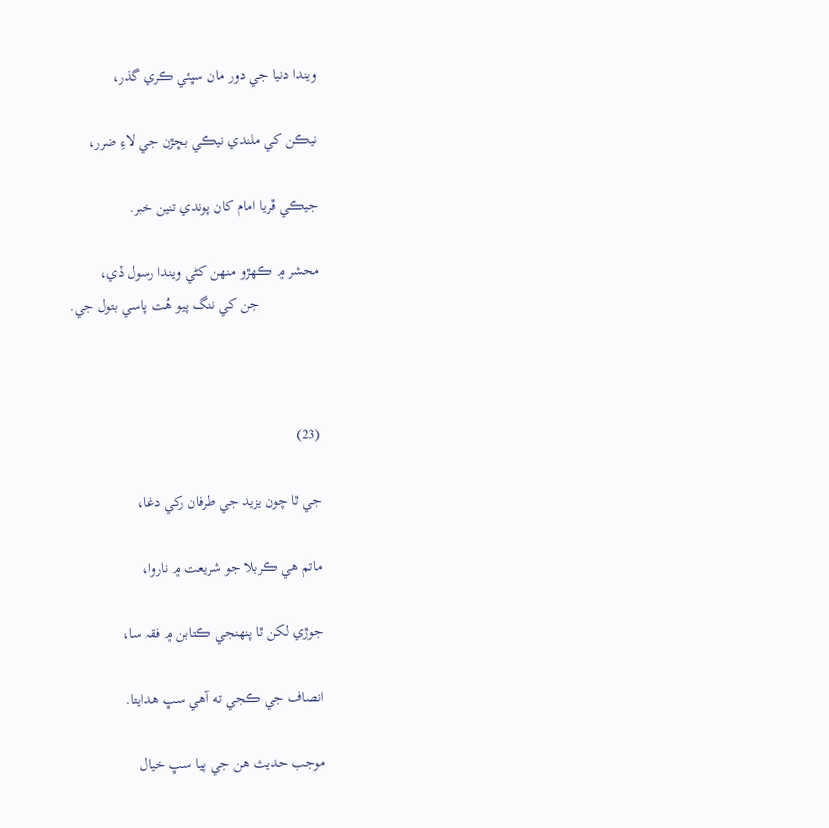ويندا دنيا جي دور مان سڀئي ڪري گذر،

نيڪن کي ملندي نيڪي بڇڙن جي لاءِ ضرر،

جيڪي ڦريا امام کان پوندي تنين خبر.

محشر ۾ ڪهڙو منهن کڻي ويندا رسول ڏي،
                جن کي ننگ پيو هُت پاسي بتول جي.



(23)

جي ٿا چون يزيد جي طرفان رکي دغا،

ماتم هي ڪربلا جو شريعت ۾ ناروا،

جوڙي لکن ٿا پنهنجي ڪتابن ۾ فقہ سا،

انصاف جي ڪجي ته آهي سڀ هدايتا.

موجب حديث هن جي پيا سڀ خيال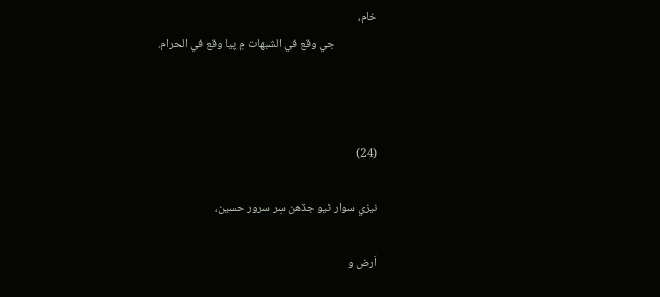خام،
                جي وقع في الشبهات ۾ پيا وقع في الحرام.



(24)

نيزي سوار ٿيو جڏهن سِر سرور حسين،

اَرض و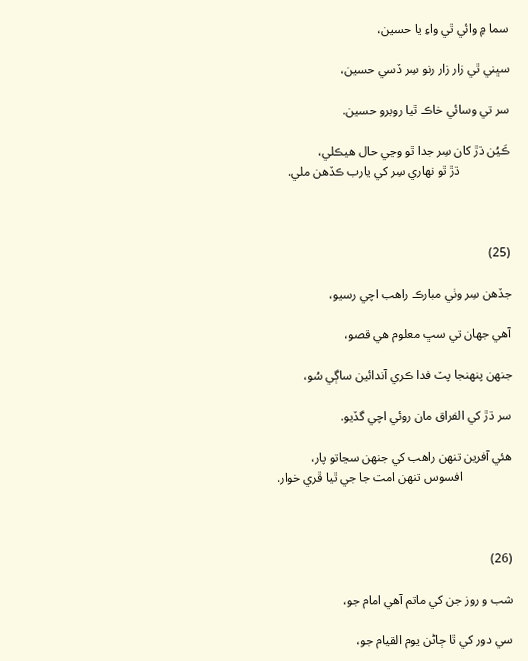سما ۾ وائي ٿي واءِ يا حسين،

سڀني ٿي زار زار رنو سِر ڏسي حسين،

سر تي وسائي خاڪ ٿيا روبرو حسين.

ڪَيُن ڌڙ کان سِر جدا ٿو وڃي حال هيڪلي،
                ڌڙ ٿو نهاري سِر کي يارب ڪڏهن ملي.



(25)

جڏهن سِر وٺي مبارڪ راهب اچي رسيو،

آهي جهان تي سڀ معلوم هي قصو،

جنهن پنهنجا پٽ فدا ڪري آندائين ساڳي سُو،

سر ڌڙ کي الفراق مان روئي اچي گڏيو.

هئي آفرين تنهن راهب کي جنهن سڃاتو پار،
                افسوس تنهن امت جا جي ٿيا ڦري خوار.



(26)

شب و روز جن کي ماتم آهي امام جو،

سي دور کي ٿا ڄاڻن يوم القيام جو،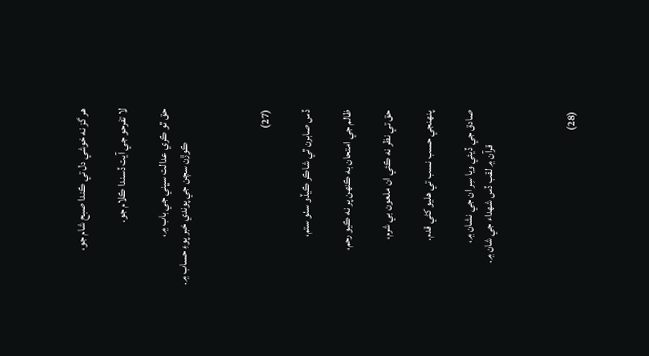هر گز نه خوشي دل تي ڪندا صبح شام جو،

لا تفرحو جي آيت ڏسندا ڪلام جو.

حق ٿو ڪري عدالت سڀني جي باب ۾،
                ڪوڙن سچن جي پوندي خبر پوءِ حساب ۾.



(27)

ڏس صابرن ٿي شاڪر ڪيڏو سٺو ستم،

ظالم جي امتحان به ڪنهن پر نه ڪيو رحم،

حق تي نظر نه ڪئي ان ملعون بي شرم،

پنهنجي حسب نسب تي هليو کڻي قدم.

صادق جي ڏيئي ويا سِر ان جي نشان ۾،
                قرآن ۾ لقب ڏس شهداء جي شان ۾.



(28)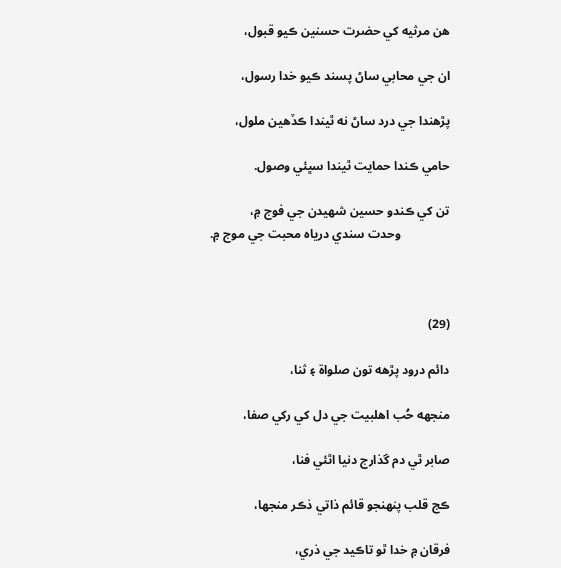هن مرثيه کي حضرت حسنين ڪيو قبول،

ان جي محابي ساڻ پسند ڪيو خدا رسول،

پڙهندا جي درد ساڻ نه ٿيندا ڪڏهين ملول،

حامي ڪندا حمايت ٿيندا سڀئي وصول.

تن کي ڪندو حسين شهيدن جي فوج ۾،
                وحدت سندي درياه محبت جي موج ۾.



(29)

دائم درود پڙهه تون صلواة ۽ ثنا،

منجهه حُب اهلبيت جي دل کي رکي صفا،

صابر ٿي دم گذارج دنيا اٿئي فنا،

ڪج قلب پنهنجو قائم ذاتي ذڪر منجها،

فرقان ۾ خدا ٿو تاڪيد جي ذري،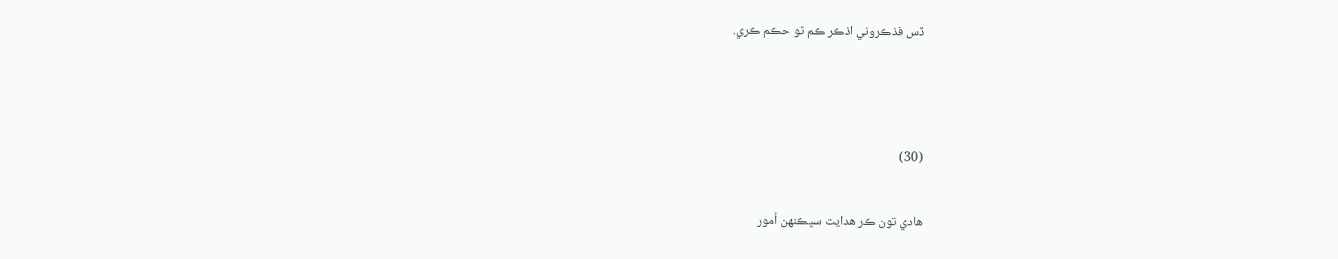ڏس فذڪروني اذڪر ڪم ٿو حڪم ڪري.



(30)

هادي تون ڪر هدايت سڀڪنهن اُمور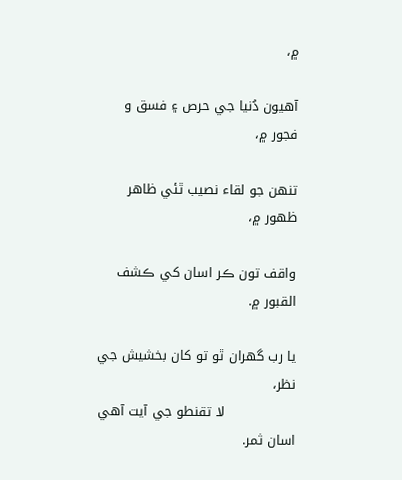۾،

آهيون دُنيا جي حرص ۽ فسق و فجور ۾،

تنهن جو لقاء نصيب ٿئي ظاهر ظهور ۾،

واقف تون ڪر اسان کي ڪشف القبور ۾.

يا رب گهران ٿو تو کان بخشيش جي نظر،
                لا تقنطو جي آيت آهي اسان ثمر.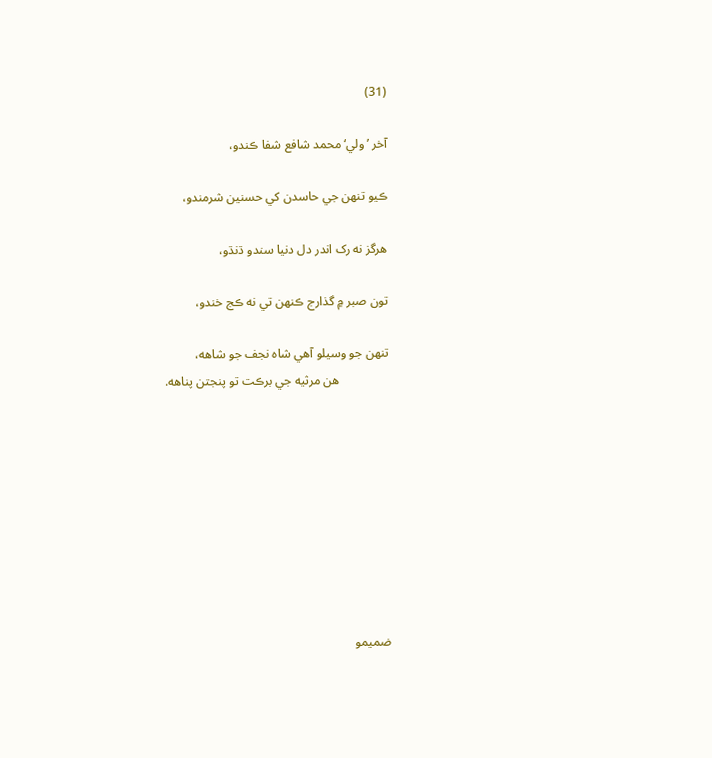(31)

آخر ’ولي‘ محمد شافع شفا ڪندو،

ڪيو تنهن جي حاسدن کي حسنين شرمندو،

هرگز نه رک اندر دل دنيا سندو ڌنڌو،

تون صبر ۾ گذارج ڪنهن تي نه ڪج خندو،

تنهن جو وسيلو آهي شاه نجف جو شاهه،
                هن مرثيه جي برڪت تو پنجتن پناهه.









ضميمو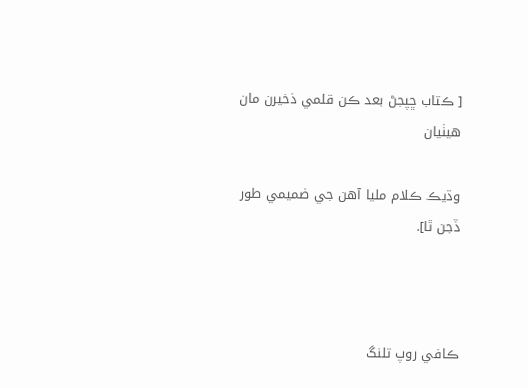[ ڪتاب ڇپجڻ بعد ڪن قلمي ذخيرن مان هيٺيان

وڌيڪ ڪلام مليا آهن جي ضميمي طور ڏجن ٿا].



ڪافي روپ تلنگ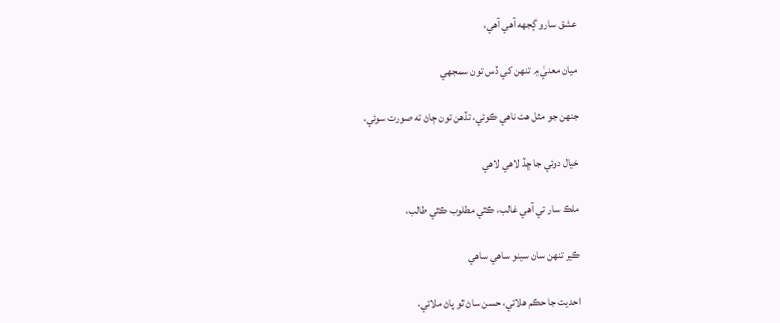عشق سارو ڳجهه آهي آهي،

ميان معنيٰ ۾ تنهن کي ڏس تون سمجهي

جنهن جو مثل هت ناهي ڪوئي، تڏهن تون ڄاڻ ته صورت سوئي،

خيال دوئي جا ڇڏ لاهي لاهي

ملڪ سار تي آهي غالب، ڪٿي مطلوب ڪٿي طالب،

ڪير تنهن سان سينو ساهي ساهي

احديت جا حڪم هلائي، حسن ساڻ ٿو پاڻ ملائي،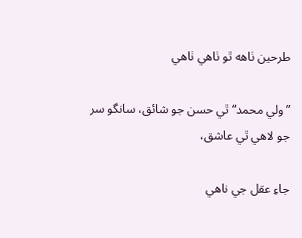طرحين ٺاهه ٿو ٺاهي ٺاهي

”ولي محمد“ ٿي حسن جو شائق، سانگو سر جو لاهي ٿي عاشق،

جاءِ عقل جي ناهي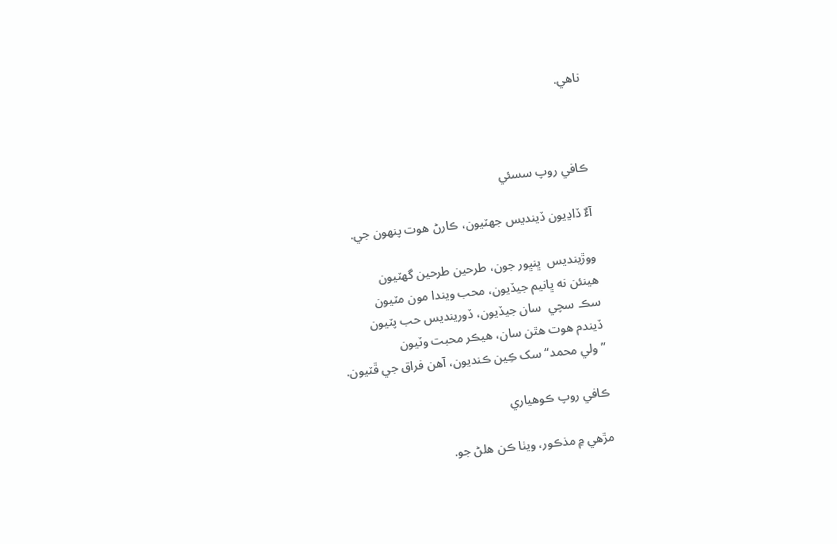ناهي.



ڪافي روپ سسئي

آءٌ ڏاڍيون ڏينديس جهٽيون، ڪارڻ هوت پنهون جي.

ووڙينديس  ڀنڀور جون، طرحين طرحين گهٽيون
هينئن نه ڀانيم جيڏيون، محب ويندا مون مٽيون
سڪ سچي  سان جيڏيون، ڏورينديس حب پٽيون
ڏيندم هوت هٿن سان، هيڪر محبت وٽيون
”ولي محمد“ سک ڪِين ڪنديون، آهن فراق جي ڦٽيون.

ڪافي روپ ڪوهياري

مڙهي ۾ مذڪور، ويٺا ڪن هلڻ جو.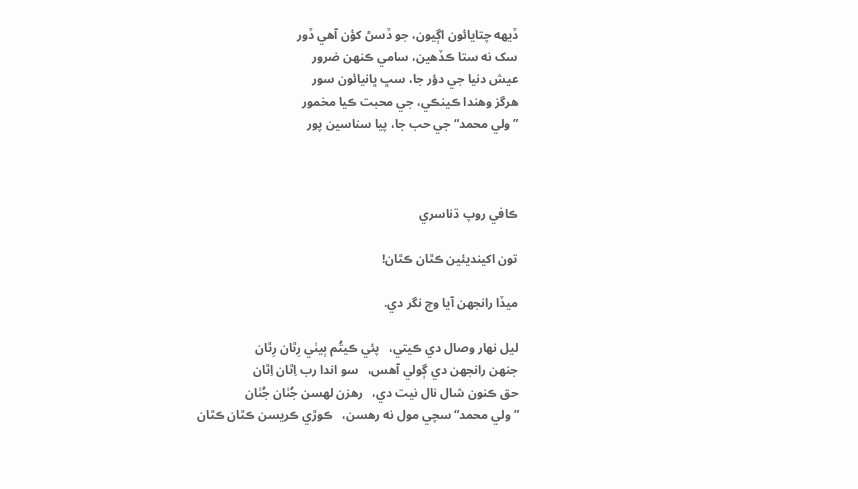ڏيهه چتايائون اڳيون، جو ڏسڻ کؤن آهي ڏور
سک نه ستا ڪڏهين، سامي ڪنهن ضرور
عيش دنيا جي دؤر جا، سڀ ڀانيائون سور
هرگز وهندا ڪينڪي، جي محبت ڪيا مخمور
”ولي محمد“ جي حب جا، پيا سناسين پور



ڪافي روپ ڌناسري

تون اکينديئين ڪٿان ڪٿان!

ميڏا رانجهن آيا وچ نگر دي.

ليل نهار وصال دي ڪيتي،   پئي ڪيتُم ٻيٺي رِٿان رِٿان
جنهن رانجهن دي ڳولي آهس،   سو اندا رب اِٿان اِٿان
حق ڪنون شال نال نيت دي،   رهزن لهسن جُٺان جُٺان
”ولي محمد“ سچي مول نه رهسن،   ڪوڙي ڪريسن ڪٿان ڪٿان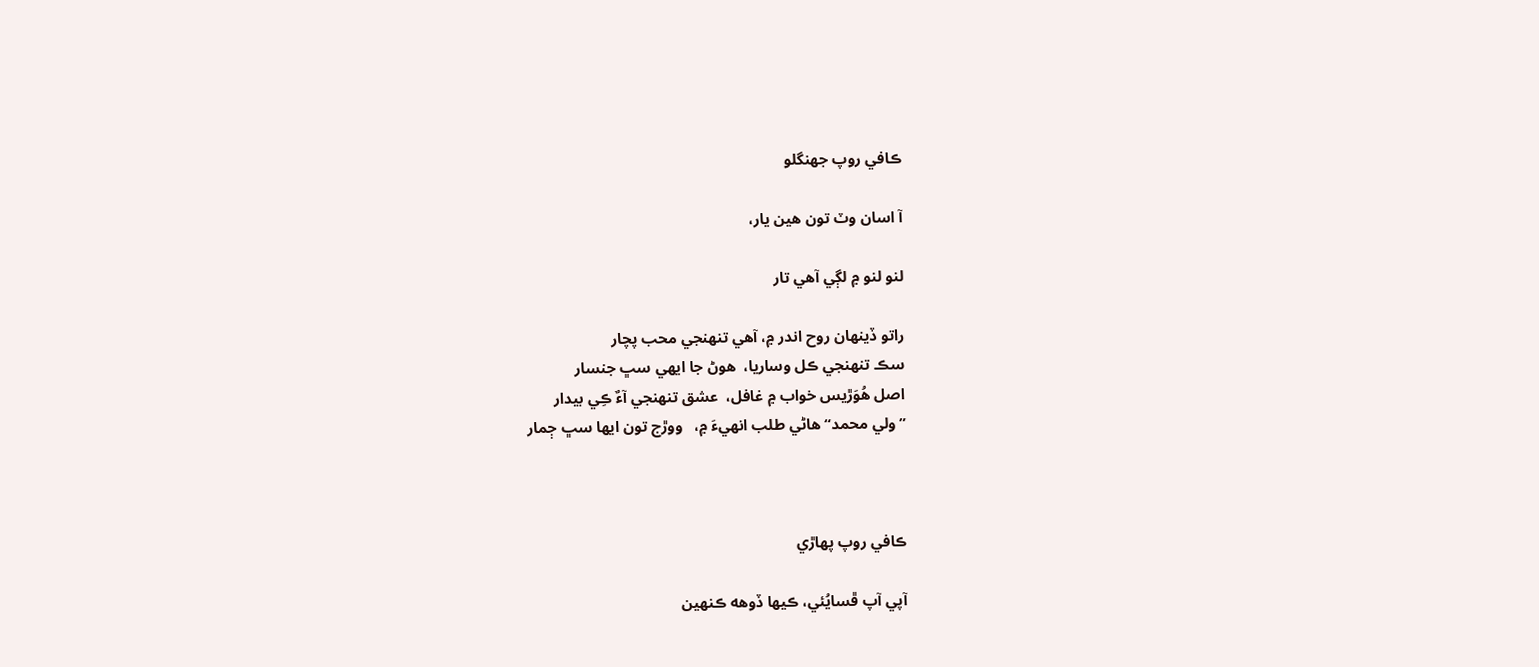ڪافي روپ جهنگلو

آ اسان وٽ تون هين يار،

لنو لنو ۾ لڳي آهي تار

راتو ڏينهان روح اندر ۾، آهي تنهنجي محب پچار
سڪ تنهنجي ڪل وساريا،  هوڻ جا ايهي سڀ جنسار
اصل هُوَڙيس خواب ۾ غافل،  عشق تنهنجي آءٌ ڪِي بيدار
”ولي محمد“ هاڻي طلب انهيءَ ۾،   ووڙج تون ايها سڀ ڄمار



ڪافي روپ پهاڙي

آپي آپ ڦسايُئي، ڪيها ڏوهه ڪنهين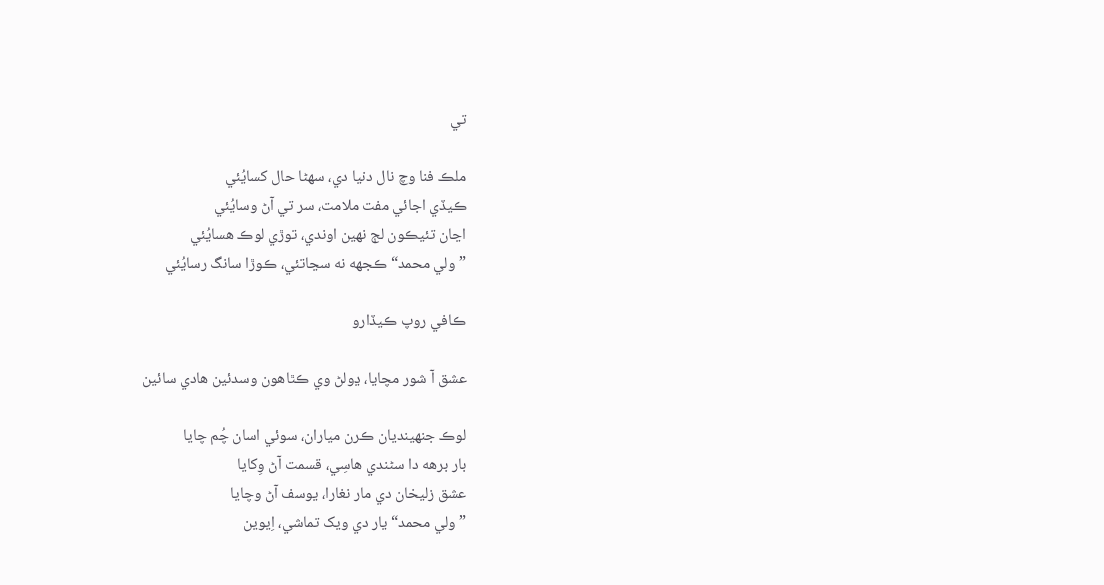تي

ملڪ فنا وچ نال دنيا دي، سهڻا حال کسايُئي
ڪيڏي اجائي مفت ملامت، سر تي آڻ وسايُئي
اڃان تئيڪون لڄ نهين اوندي، توڙي لوڪ هسايُئي
”ولي محمد“ ڪجهه نه سڃاتئي، ڪوڙا سانگ رسايُئي

ڪافي روپ ڪيڏارو

عشق آ شور مچايا، ڍولڻ وي ڪٿاهون وسدئين هادي سائين

لوڪ جنهينديان ڪرن مياران، سوئي اسان چُم چايا
بار برهه دا سڻندي هاسِي، قسمت آڻ وِکايا
عشق زليخان دي مار نغارا، يوسف آڻ وچايا
”ولي محمد“ يار دي ويک تماشي، اِيوين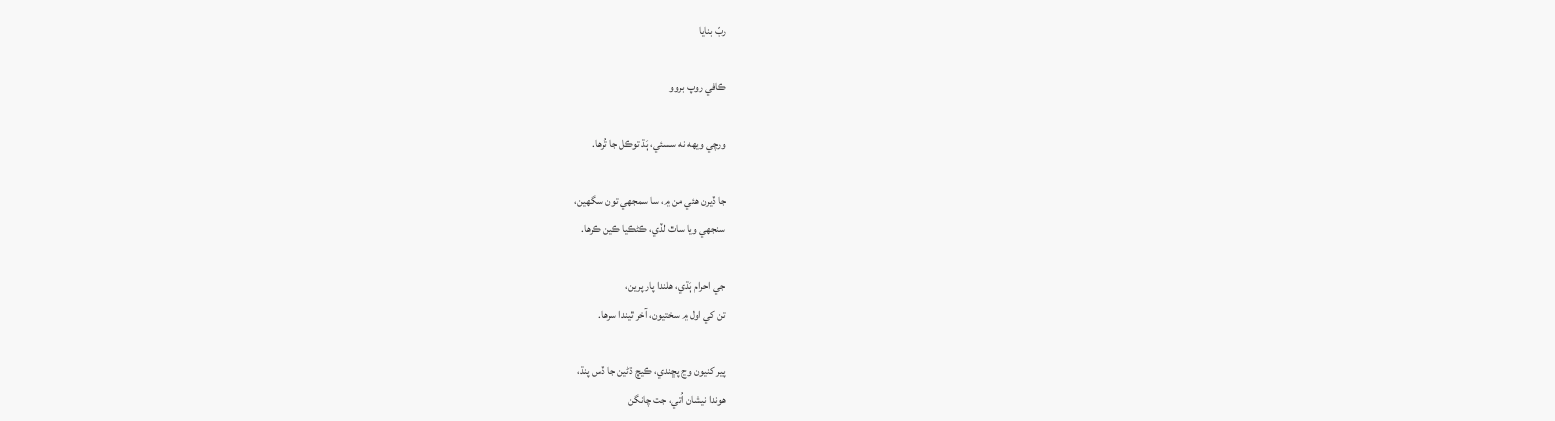ربّ بنايا

ڪافي روپ بروو

ورچي ويهه نه سسئي، ٻَڌ توڪل جا تُرها.

جا ڏيرن هئي من ۾، سا سمجهي تون سگهين،
سنجهي ويا ساٿ لڏي، ڪڻڪيا ڪين ڪرها.

جي احرام ٻَڌي، هلندا پار پرين،
تن کي اول ۾ سختيون، آخر ٿيندا سرها.

پير کنيون وڃ پڇندي، ڪيچ ڌڻين جا ڏس پنڌ،
هوندا نيشان اُتي، جت چانگن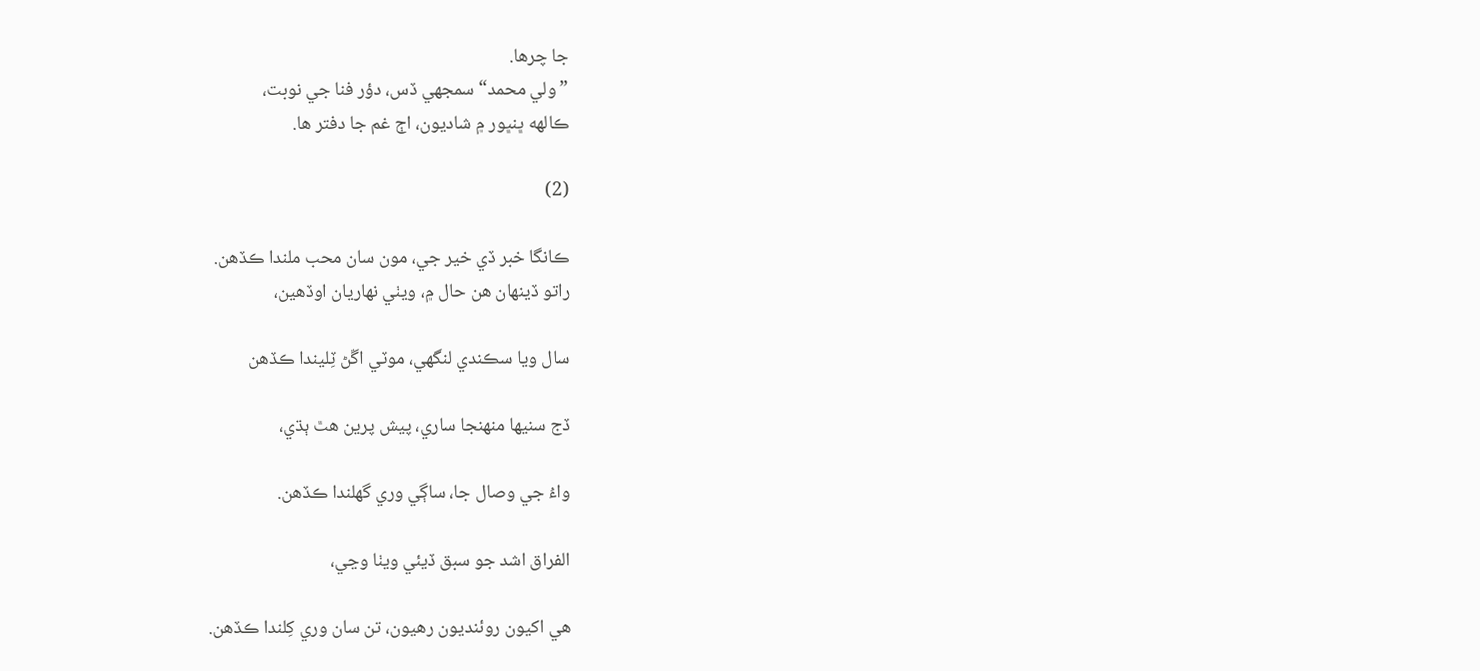جا چرها.
”ولي محمد“ سمجهي ڏس، دؤر فنا جي نوبت،
ڪالهه ڀنڀور ۾ شاديون، اڄ غم جا دفتر ها.

(2)

ڪانگا خبر ڏي خير جي، مون سان محب ملندا ڪڏهن.
راتو ڏينهان هن حال ۾، ويٺي نهاريان اوڏهين،

سال ويا سڪندي لنگهي، موٽي اڱڻ ٽِليندا ڪڏهن

ڏج سنيها منهنجا ساري، پيش پرين هٿ ٻڌي،

واءُ جي وصال جا، ساڳي وري گهلندا ڪڏهن.

الفراق اشد جو سبق ڏيئي ويٺا وڃي،

هي اکيون روئنديون رهيون، تن سان وري کِلندا ڪڏهن.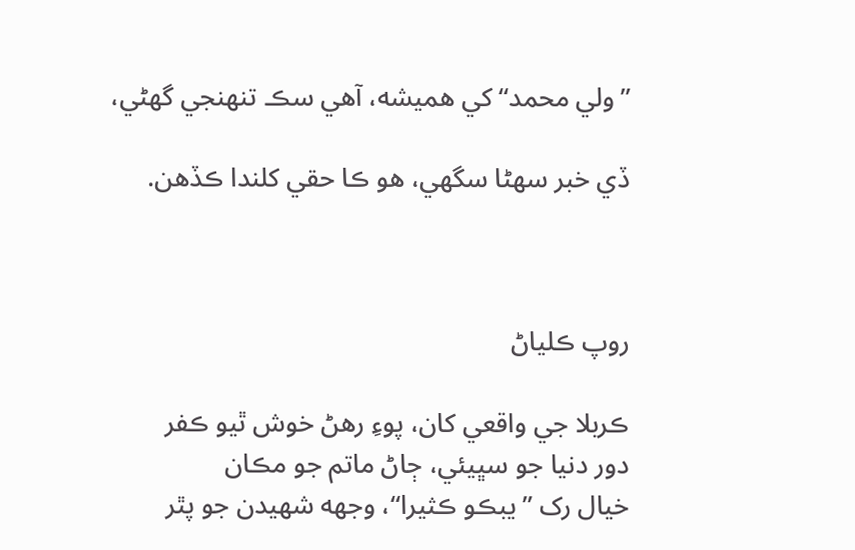”ولي محمد“ کي هميشه، آهي سڪ تنهنجي گهڻي،

ڏي خبر سهڻا سگهي، هو ڪا حقي کلندا ڪڏهن.



روپ ڪلياڻ

ڪربلا جي واقعي کان، پوءِ رهڻ خوش ٿيو ڪفر
دور دنيا جو سڀيئي، ڄاڻ ماتم جو مڪان
خيال رک ”يبڪو ڪثيرا“، وجهه شهيدن جو پٿر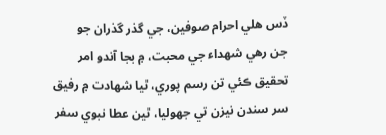ڏس هلي احرام صوفين، جي گذر گذران جو
جن رهي شهداء جي محبت، ۾ بجا آندو امر
تحقيق ڪئي تن رسم پوري، ٿيا شهادت ۾ رفيق
سر سندن نيزن تي جهوليا، ٿين عطا نبوي سفر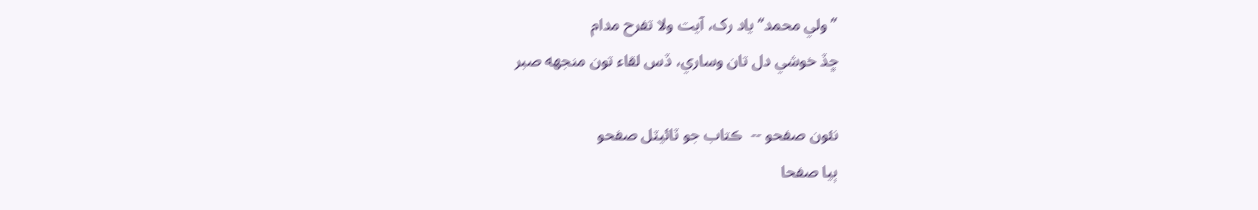”ولي محمد“ ياد رک، آيت ولا تفرح مدام
ڇڏ خوشي دل تان وساري، ڏس لقاء تون منجهه صبر

نئون صفحو --  ڪتاب جو ٽائيٽل صفحو
ٻيا صفحا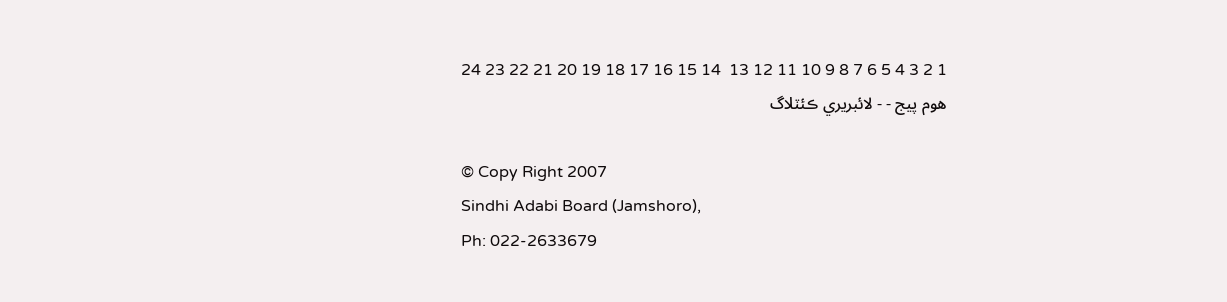1 2 3 4 5 6 7 8 9 10 11 12 13  14 15 16 17 18 19 20 21 22 23 24
هوم پيج - - لائبريري ڪئٽلاگ

© Copy Right 2007
Sindhi Adabi Board (Jamshoro),
Ph: 022-2633679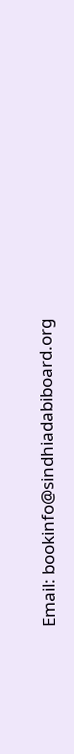Email: bookinfo@sindhiadabiboard.org